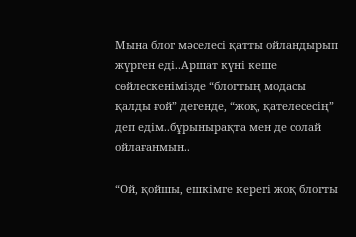Мына блог мәселесі қатты ойландырып жүрген еді..Аршат күні кеше сөйлескенімізде “блогтың модасы қалды ғой” дегенде, “жоқ, қателесесің” деп едім..бұрынырақта мен де солай ойлағанмын..

“Ой, қойшы, ешкімге керегі жоқ блогты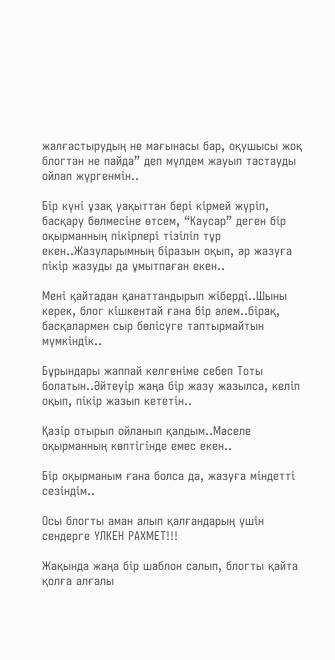жалғастырудың не мағынасы бар, оқушысы жоқ блогтан не пайда” деп мүлдем жауып тастауды ойлап жүргенмін..

Бір күні ұзақ уақыттан бері кірмей жүріп, басқару бөлмесіне өтсем, “Каусар” деген бір оқырманның пікірлері тізіліп тұр екен..Жазуларымның біразын оқып, әр жазуға пікір жазуды да ұмытпаған екен..

Мені қайтадан қанаттандырып жіберді..Шыны керек, блог кішкентай ғана бір әлем..бірақ, басқалармен сыр бөлісуге таптырмайтын мүмкіндік..

Бұрындары жаппай келгеніме себеп Тоты болатын..Әйтеуір жаңа бір жазу жазылса, келіп оқып, пікір жазып кететін..

Қазір отырып ойланып қалдым..Мәселе оқырманның көптігінде емес екен..

Бір оқырманым ғана болса да, жазуға міндетті сезіндім..

Осы блогты аман алып қалғандарың үшін сендерге ҮЛКЕН РАХМЕТ!!!

Жақында жаңа бір шаблон салып, блогты қайта қолға алғалы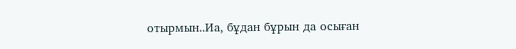отырмын..Иа, бұдан бұрын да осыған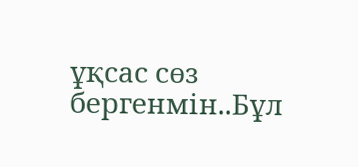ұқсас сөз бергенмін..Бұл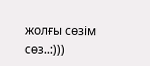жолғы сөзім сөз..:)))